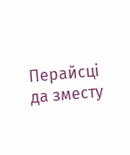Перайсці да зместу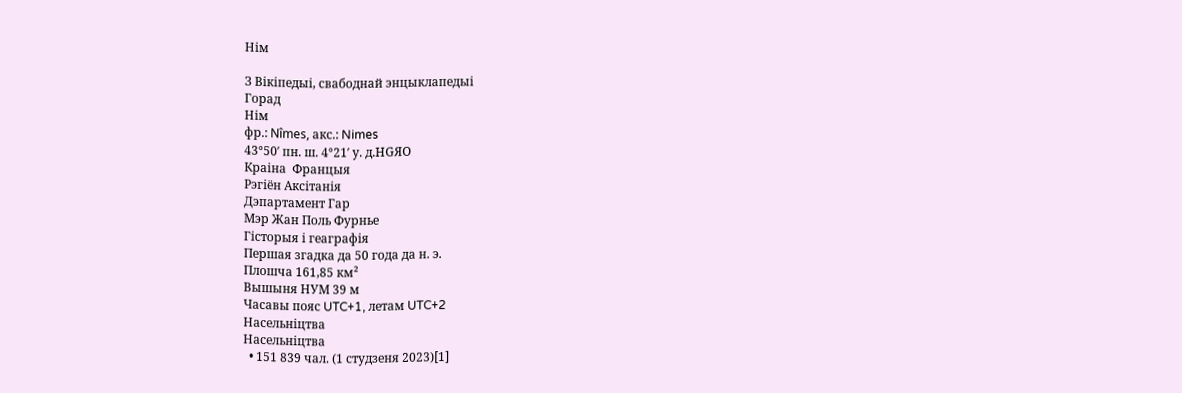Нім

З Вікіпедыі, свабоднай энцыклапедыі
Горад
Нім
фр.: Nîmes, акс.: Nimes
43°50′ пн. ш. 4°21′ у. д.HGЯO
Краіна  Францыя
Рэгіён Аксітанія
Дэпартамент Гар
Мэр Жан Поль Фурнье
Гісторыя і геаграфія
Першая згадка да 50 года да н. э.
Плошча 161,85 км²
Вышыня НУМ 39 м
Часавы пояс UTC+1, летам UTC+2
Насельніцтва
Насельніцтва
  • 151 839 чал. (1 студзеня 2023)[1]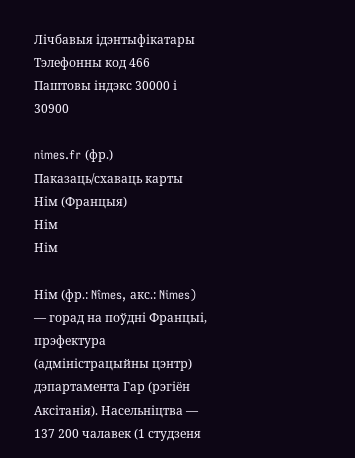Лічбавыя ідэнтыфікатары
Тэлефонны код 466
Паштовы індэкс 30000 і 30900

nimes.fr (фр.)
Паказаць/схаваць карты
Нім (Францыя)
Нім
Нім

Нім (фр.: Nîmes, акс.: Nimes) — горад на поўдні Францыі, прэфектура (адміністрацыйны цэнтр) дэпартамента Гар (рэгіён Аксітанія). Насельніцтва — 137 200 чалавек (1 студзеня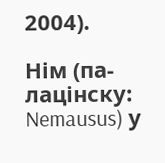2004).

Нім (па-лацінску: Nemausus) у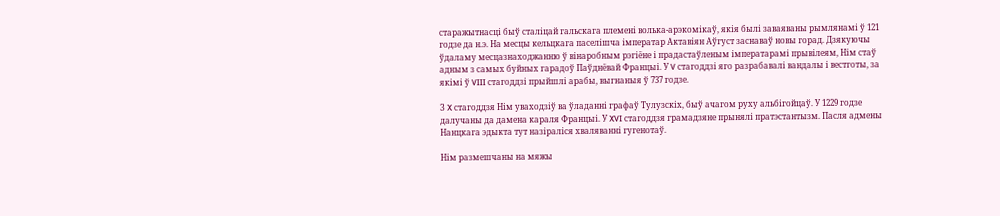старажытнасці быў сталіцай гальскага племені волька-арэкомікаў, якія былі заваяваны рымлянамі ў 121 годзе да н.э. На месцы кельцкага паселішча імператар Актавіян Аўгуст заснаваў новы горад. Дзякуючы ўдаламу месцазнаходжанню ў вінаробным рэгіёне і прадастаўленым імператарамі прывілеям, Нім стаў адным з самых буйных гарадоў Паўднёвай Францыі. У V стагоддзі яго разрабавалі вандалы і вестготы, за якімі ў VIII стагоддзі прыйшлі арабы, выгнаныя ў 737 годзе.

З X стагоддзя Нім уваходзіў ва ўладанні графаў Тулузскіх, быў ачагом руху альбігойцаў. У 1229 годзе далучаны да дамена караля Францыі. У XVI стагоддзя грамадзяне прынялі пратэстантызм. Пасля адмены Нанцкага эдыкта тут назіраліся хваляванні гугенотаў.

Нім размешчаны на мяжы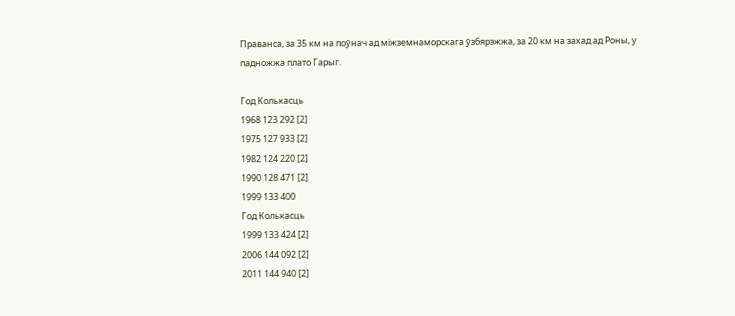Праванса, за 35 км на поўнач ад міжземнаморскага ўзбярэжжа, за 20 км на захад ад Роны, у падножжа плато Гарыг.

Год Колькасць
1968 123 292 [2]
1975 127 933 [2]
1982 124 220 [2]
1990 128 471 [2]
1999 133 400
Год Колькасць
1999 133 424 [2]
2006 144 092 [2]
2011 144 940 [2]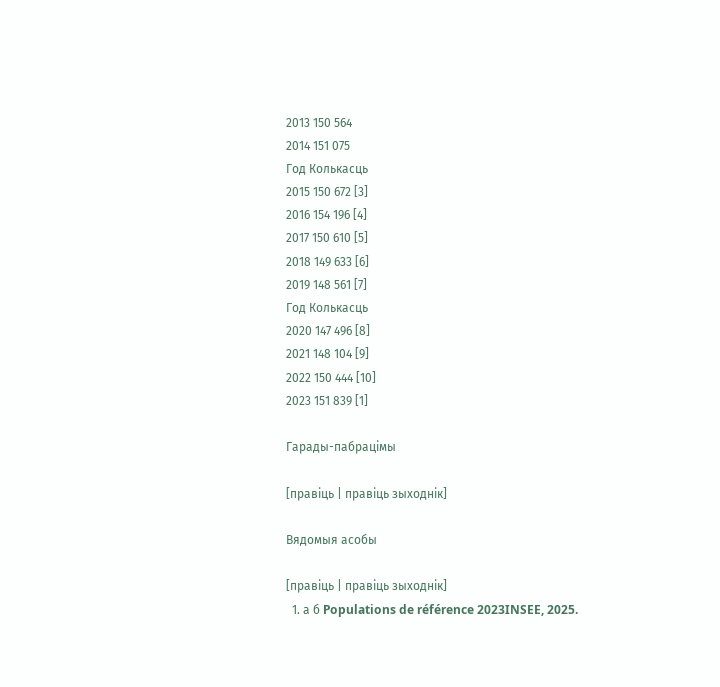2013 150 564
2014 151 075
Год Колькасць
2015 150 672 [3]
2016 154 196 [4]
2017 150 610 [5]
2018 149 633 [6]
2019 148 561 [7]
Год Колькасць
2020 147 496 [8]
2021 148 104 [9]
2022 150 444 [10]
2023 151 839 [1]

Гарады-пабрацімы

[правіць | правіць зыходнік]

Вядомыя асобы

[правіць | правіць зыходнік]
  1. а б Populations de référence 2023INSEE, 2025.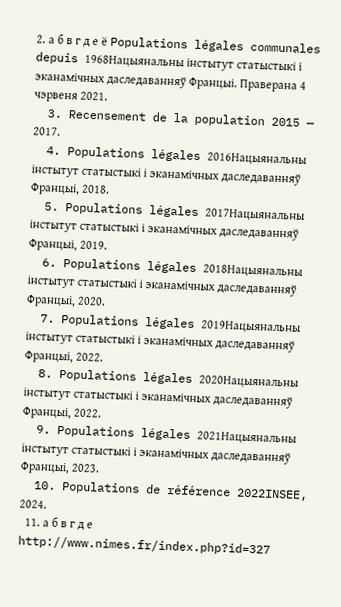2. а б в г д е ё Populations légales communales depuis 1968Нацыянальны інстытут статыстыкі і эканамічных даследаванняў Францыі. Праверана 4 чэрвеня 2021.
  3. Recensement de la population 2015 — 2017.
  4. Populations légales 2016Нацыянальны інстытут статыстыкі і эканамічных даследаванняў Францыі, 2018.
  5. Populations légales 2017Нацыянальны інстытут статыстыкі і эканамічных даследаванняў Францыі, 2019.
  6. Populations légales 2018Нацыянальны інстытут статыстыкі і эканамічных даследаванняў Францыі, 2020.
  7. Populations légales 2019Нацыянальны інстытут статыстыкі і эканамічных даследаванняў Францыі, 2022.
  8. Populations légales 2020Нацыянальны інстытут статыстыкі і эканамічных даследаванняў Францыі, 2022.
  9. Populations légales 2021Нацыянальны інстытут статыстыкі і эканамічных даследаванняў Францыі, 2023.
  10. Populations de référence 2022INSEE, 2024.
  11. а б в г д е http://www.nimes.fr/index.php?id=327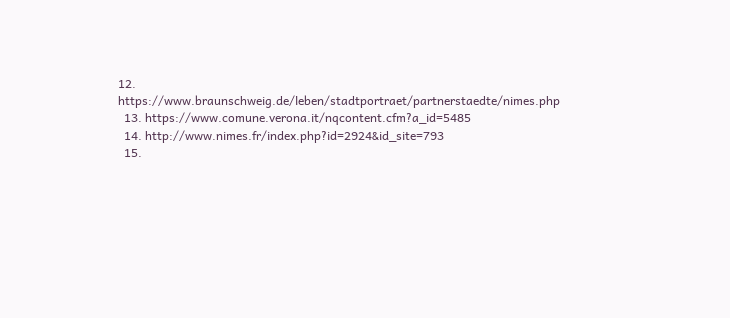12. https://www.braunschweig.de/leben/stadtportraet/partnerstaedte/nimes.php
  13. https://www.comune.verona.it/nqcontent.cfm?a_id=5485
  14. http://www.nimes.fr/index.php?id=2924&id_site=793
  15.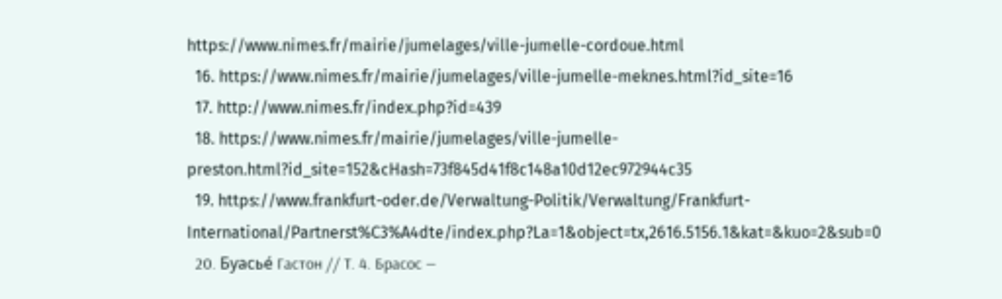https://www.nimes.fr/mairie/jumelages/ville-jumelle-cordoue.html
  16. https://www.nimes.fr/mairie/jumelages/ville-jumelle-meknes.html?id_site=16
  17. http://www.nimes.fr/index.php?id=439
  18. https://www.nimes.fr/mairie/jumelages/ville-jumelle-preston.html?id_site=152&cHash=73f845d41f8c148a10d12ec972944c35
  19. https://www.frankfurt-oder.de/Verwaltung-Politik/Verwaltung/Frankfurt-International/Partnerst%C3%A4dte/index.php?La=1&object=tx,2616.5156.1&kat=&kuo=2&sub=0
  20. Буасье́ Гастон // Т. 4. Брасос —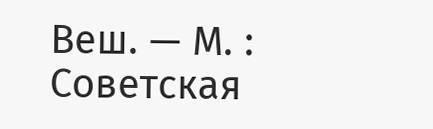Веш. — М. : Советская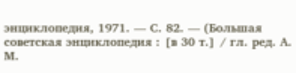энциклопедия, 1971. — С. 82. — (Большая советская энциклопедия : [в 30 т.] / гл. ред. А. М.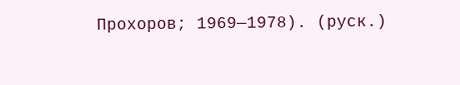Прохоров; 1969—1978). (руск.)